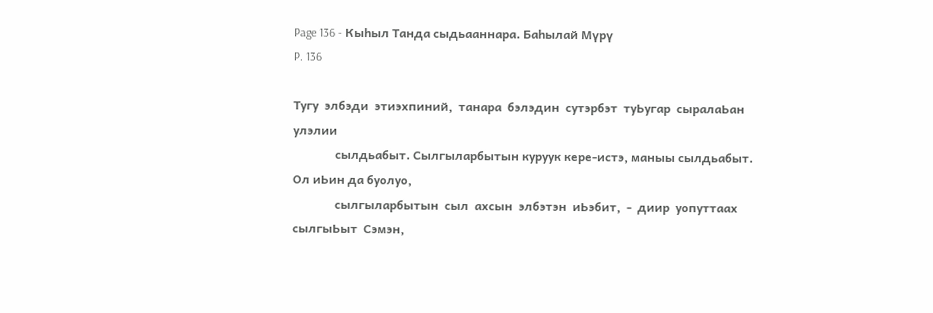Page 136 - Кыһыл Танда сыдьааннара. Баһылай Мүрү
P. 136

Тугу  элбэди  этиэхпиний,  танара  бэлэдин  сутэрбэт  туЬугар  сыралаЬан  улэлии
              сылдьабыт. Сылгыларбытын куруук кере-истэ, маныы сылдьабыт. Ол иЬин да буолуо,
              сылгыларбытын  сыл  ахсын  элбэтэн  иЬэбит,  -  диир  уопуттаах  сылгыЬыт  Сэмэн,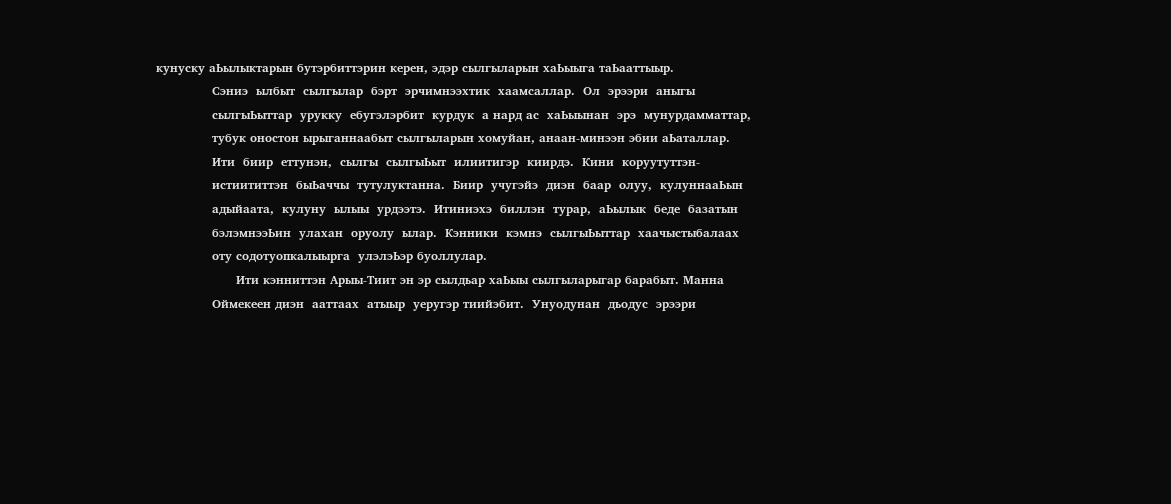кунуску аЬылыктарын бутэрбиттэрин керен, эдэр сылгыларын хаЬыыга таЬааттыыр.
              Сэниэ  ылбыт  сылгылар  бэрт  эрчимнээхтик  хаамсаллар.  Ол  эрээри  аныгы
              сылгыЬыттар  урукку  ебугэлэрбит  курдук  а нард ас  хаЬыынан  эрэ  мунурдамматтар,
              тубук оностон ырыганнаабыт сылгыларын хомуйан, анаан-минээн эбии аЬаталлар.
              Ити  биир  еттунэн,  сылгы  сылгыЬыт  илиитигэр  киирдэ.  Кини  коруутуттэн-
              истиититтэн  быЬаччы  тутулуктанна.  Биир  учугэйэ  диэн  баар  олуу,  кулуннааЬын
              адыйаата,  кулуну  ылыы  урдээтэ.  Итиниэхэ  биллэн  турар,  аЬылык  беде  базатын
              бэлэмнээЬин  улахан  оруолу  ылар.  Кэнники  кэмнэ  сылгыЬыттар  хаачыстыбалаах
              оту содотуопкалыырга  улэлэЬэр буоллулар.
                    Ити кэнниттэн Арыы-Тиит эн эр сылдьар хаЬыы сылгыларыгар барабыт. Манна
              Оймекеен диэн  ааттаах  атыыр  уеругэр тиийэбит.  Унуодунан  дьодус  эрээри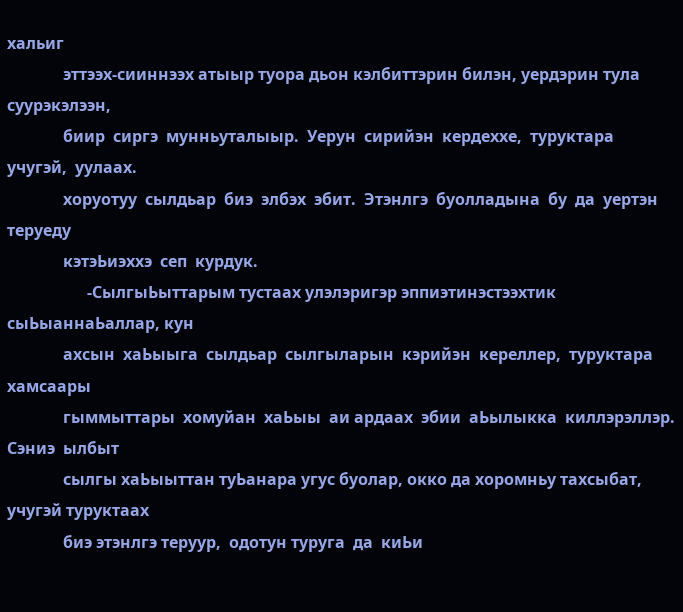хальиг
              эттээх-сииннээх атыыр туора дьон кэлбиттэрин билэн, уердэрин тула суурэкэлээн,
              биир  сиргэ  мунньуталыыр.  Уерун  сирийэн  кердеххе,  туруктара  учугэй,  уулаах.
              хоруотуу  сылдьар  биэ  элбэх  эбит.  Этэнлгэ  буолладына  бу  да  уертэн  теруеду
              кэтэЬиэххэ  сеп  курдук.
                    -СылгыЬыттарым тустаах улэлэригэр эппиэтинэстээхтик сыЬыаннаЬаллар, кун
              ахсын  хаЬыыга  сылдьар  сылгыларын  кэрийэн  кереллер,  туруктара  хамсаары
              гыммыттары  хомуйан  хаЬыы  аи ардаах  эбии  аЬылыкка  киллэрэллэр.  Сэниэ  ылбыт
              сылгы хаЬыыттан туЬанара угус буолар, окко да хоромньу тахсыбат, учугэй туруктаах
              биэ этэнлгэ теруур,  одотун туруга  да  киЬи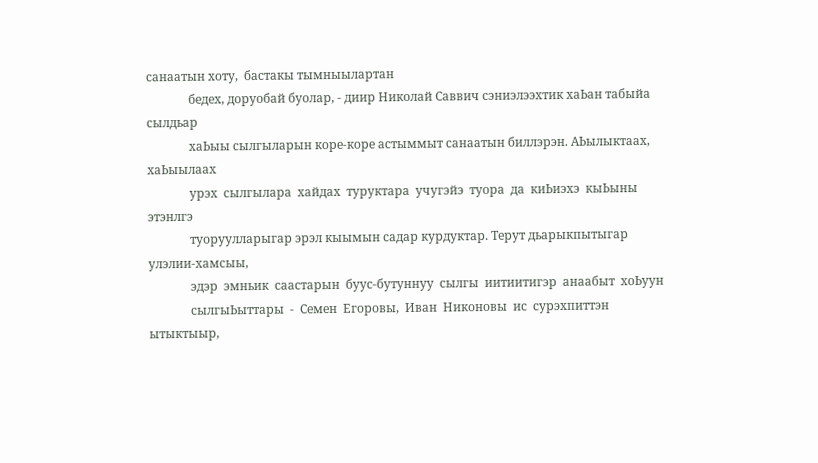санаатын хоту,  бастакы тымныылартан
              бедех, доруобай буолар, - диир Николай Саввич сэниэлээхтик хаЬан табыйа сылдьар
              хаЬыы сылгыларын коре-коре астыммыт санаатын биллэрэн. АЬылыктаах, хаЬыылаах
              урэх  сылгылара  хайдах  туруктара  учугэйэ  туора  да  киЬиэхэ  кыЬыны  этэнлгэ
              туоруулларыгар эрэл кыымын садар курдуктар. Терут дьарыкпытыгар улэлии-хамсыы,
              эдэр  эмньик  саастарын  буус-бутуннуу  сылгы  иитиитигэр  анаабыт  хоЬуун
              сылгыЬыттары  -  Семен  Егоровы,  Иван  Никоновы  ис  сурэхпиттэн  ытыктыыр,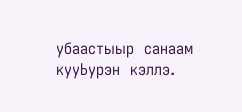убаастыыр  санаам  кууЬурэн  кэллэ.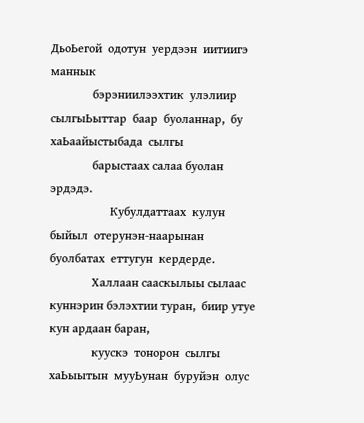ДьоЬегой  одотун  уердээн  иитиигэ  маннык
              бэрэниилээхтик  улэлиир  сылгыЬыттар  баар  буоланнар,  бу  хаЬаайыстыбада  сылгы
              барыстаах салаа буолан эрдэдэ.
                    Кубулдаттаах  кулун  быйыл  отерунэн-наарынан  буолбатах  еттугун  кердерде.
              Халлаан сааскылыы сылаас куннэрин бэлэхтии туран,  биир утуе кун ардаан баран,
              куускэ  тонорон  сылгы  хаЬыытын  мууЬунан  буруйэн  олус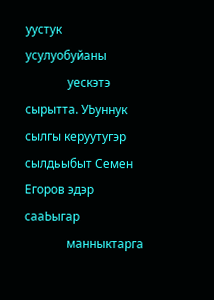уустук  усулуобуйаны
              уескэтэ сырытта. УЬуннук сылгы керуутугэр сылдьыбыт Семен Егоров эдэр сааЬыгар
              манныктарга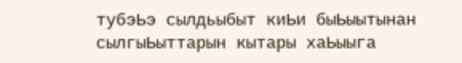тубэЬэ сылдьыбыт киЬи быЬыытынан сылгыЬыттарын кытары хаЬыыга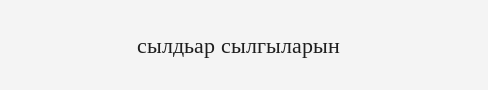сылдьар сылгыларын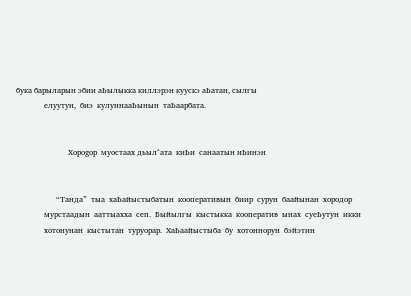бука барыларын эбии аЬылыкка киллэрэн куускэ аЬатан, сылгы
              елуутун,  биэ  кулуннааЬынын  таЬаарбата.


                          Xopogop  муостаах дьыл^ата  киЬи  санаатын иЬинэн


                    “Танда”  тыа  хаЬайыстыбатын  кооперативын  биир  сурун  баайынан  хородор
              мурстаадын  ааттыахха  сеп.  Быйылгы  кыстыкка  кооператив  ынах  суеЬутун  икки
              хотонунан  кыстытан  туруорар.  ХаЬаайыстыба  бу  хотоннорун  бэйэтин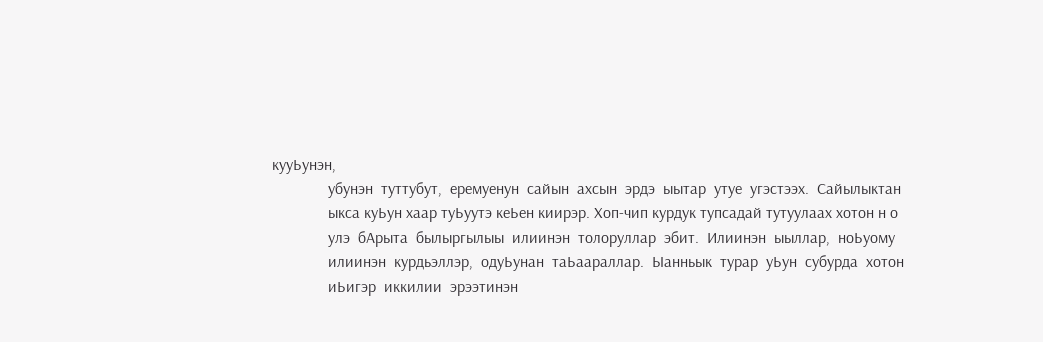кууЬунэн,
              убунэн  туттубут,  еремуенун  сайын  ахсын  эрдэ  ыытар  утуе  угэстээх.  Сайылыктан
              ыкса куЬун хаар туЬуутэ кеЬен киирэр. Хоп-чип курдук тупсадай тутуулаах хотон н о
              улэ  бАрыта  былыргылыы  илиинэн  толоруллар  эбит.  Илиинэн  ыыллар,  ноЬуому
              илиинэн  курдьэллэр,  одуЬунан  таЬаараллар.  Ыанньык  турар  уЬун  субурда  хотон
              иЬигэр  иккилии  эрээтинэн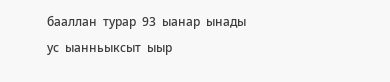бааллан  турар  93  ыанар  ынады  ус  ыанньыксыт  ыыр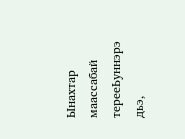Ынахтар  маассабай  терееЬуннэрэ дьэ,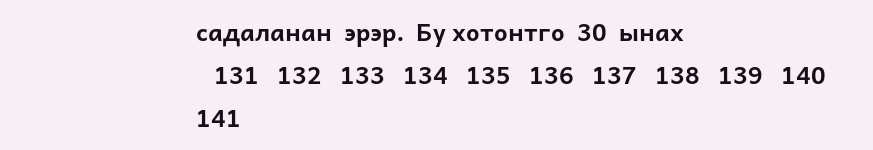садаланан  эрэр.  Бу хотонтго  30  ынах
   131   132   133   134   135   136   137   138   139   140   141